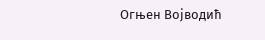Огњен Војводић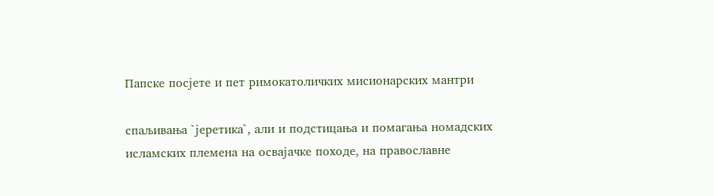Папске посјете и пет римокатоличких мисионарских мантри

спаљивања `јеретика`, али и подстицања и помагања номадских
исламских племена на освајачке походе, на православне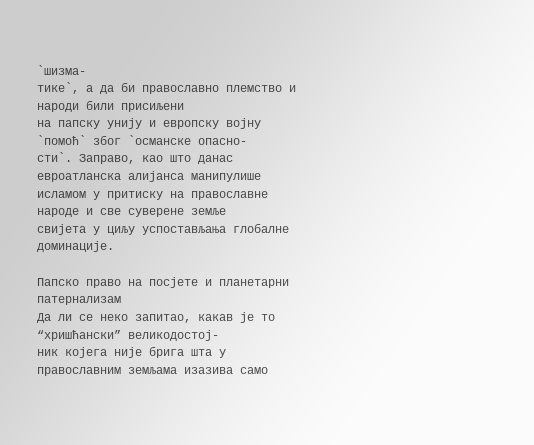`шизма-
тике`, а да би православно племство и народи били присиљени
на папску унију и европску војну `помоћ` због `османске опасно-
сти`. Заправо, као што данас евроатланска алијанса манипулише
исламом у притиску на православне народе и све суверене земље
свијета у циљу успостављања глобалне доминације.

Папско право на посјете и планетарни патернализам
Да ли се неко запитао, какав је то “хришћански” великодостој-
ник којега није брига шта у православним земљама изазива само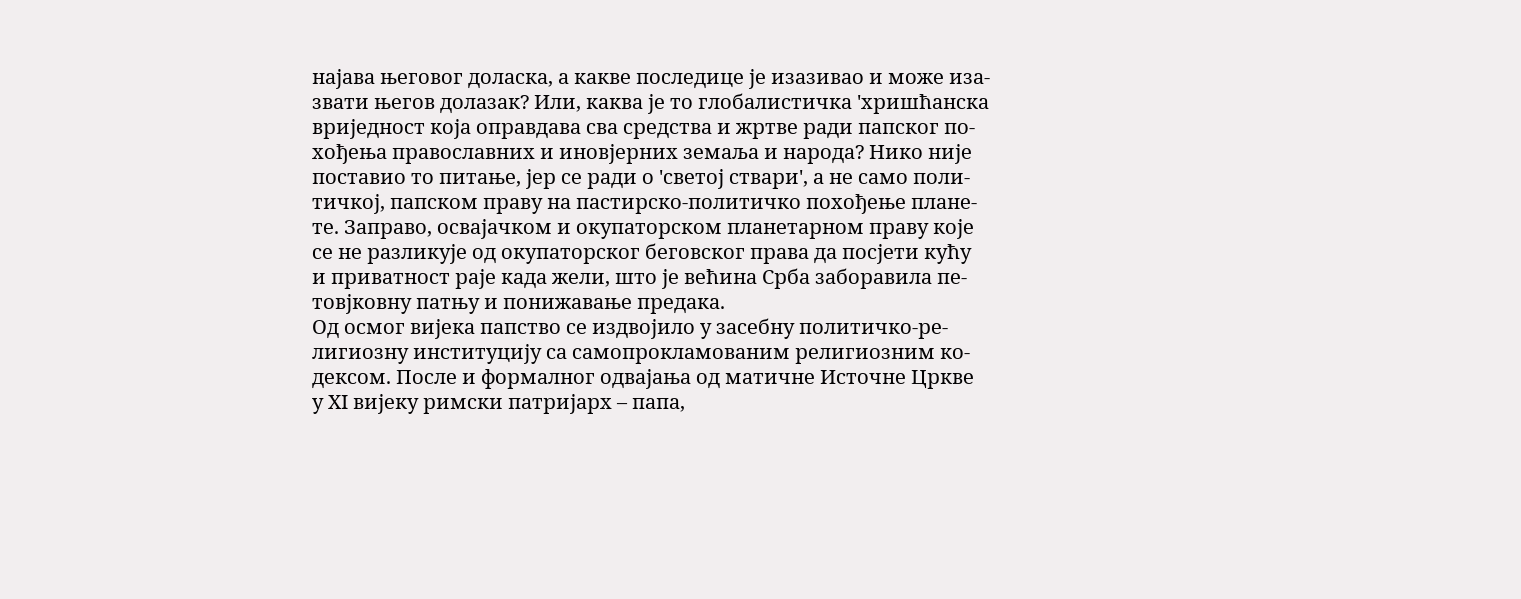најава његовог доласка, а какве последице је изазивао и може иза-
звати његов долазак? Или, каква је то глобалистичка 'хришћанска
вриједност која оправдава сва средства и жртве ради папског по-
хођења православних и иновјерних земаља и народа? Нико није
поставио то питање, јер се ради о 'светој ствари', а не само поли-
тичкој, папском праву на пастирско-политичко похођење плане-
те. Заправо, освајачком и окупаторском планетарном праву које
се не разликује од окупаторског беговског права да посјети кућу
и приватност раје када жели, што је већина Срба заборавила пе-
товјковну патњу и понижавање предака.
Од осмог вијека папство се издвојило у засебну политичко-ре-
лигиозну институцију са самопрокламованим религиозним ко-
дексом. После и формалног одвајања од матичне Источне Цркве
у ХI вијеку римски патријарх – папа,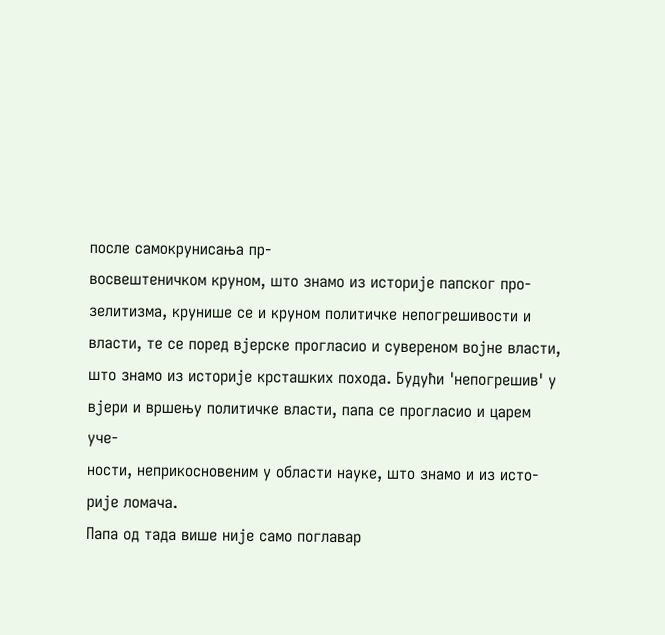после самокрунисања пр-
восвештеничком круном, што знамо из историје папског про-
зелитизма, крунише се и круном политичке непогрешивости и
власти, те се поред вјерске прогласио и сувереном војне власти,
што знамо из историје крсташких похода. Будући 'непогрешив' у
вјери и вршењу политичке власти, папа се прогласио и царем уче-
ности, неприкосновеним у области науке, што знамо и из исто-
рије ломача.
Папа од тада више није само поглавар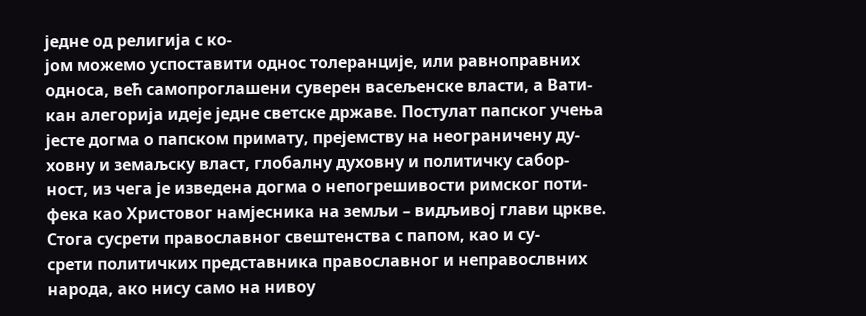једне од религија с ко-
јом можемо успоставити однос толеранције, или равноправних
односа, већ самопроглашени суверен васељенске власти, а Вати-
кан алегорија идеје једне светске државе. Постулат папског учења
јесте догма о папском примату, прејемству на неограничену ду-
ховну и земаљску власт, глобалну духовну и политичку сабор-
ност, из чега је изведена догма о непогрешивости римског поти-
фека као Христовог намјесника на земљи – видљивој глави цркве.
Стога сусрети православног свештенства с папом, као и су-
срети политичких представника православног и неправослвних
народа, ако нису само на нивоу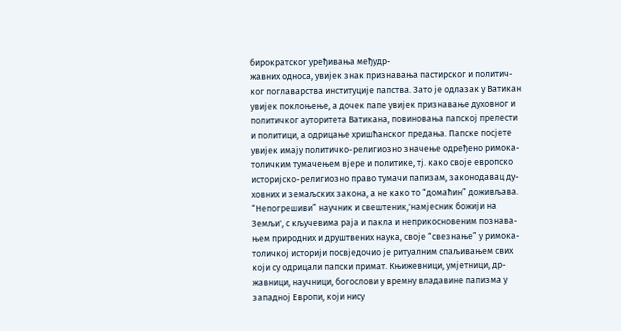бирократског уређивања међудр-
жавних односа, увијек знак признавања пастирског и политич-
ког поглаварства институције папства. Зато је одлазак у Ватикан
увијек поклоњење, а дочек папе увијек признавање духовног и
политичког ауторитета Ватикана, повиновања папској прелести
и политици, а одрицање хришћанског предања. Папске посјете
увијек имају политичко-религиозно значење одређено римока-
толичким тумачењем вјере и политике, тј. како своје европско
историјско-религиозно право тумачи папизам, законодавац ду-
ховних и земаљских закона, а не како то “домаћин” доживљава.
“Непогрешиви” научник и свештеник,'намјесник божији на
Земљи', с кључевима раја и пакла и неприкосновеним познава-
њем природних и друштвених наука, своје “свезнање” у римока-
толичкој историји посвједочио је ритуалним спаљивањем свих
који су одрицали папски примат. Књижевници, умјетници, др-
жавници, научници, богослови у времну владавине папизма у
западној Европи, који нису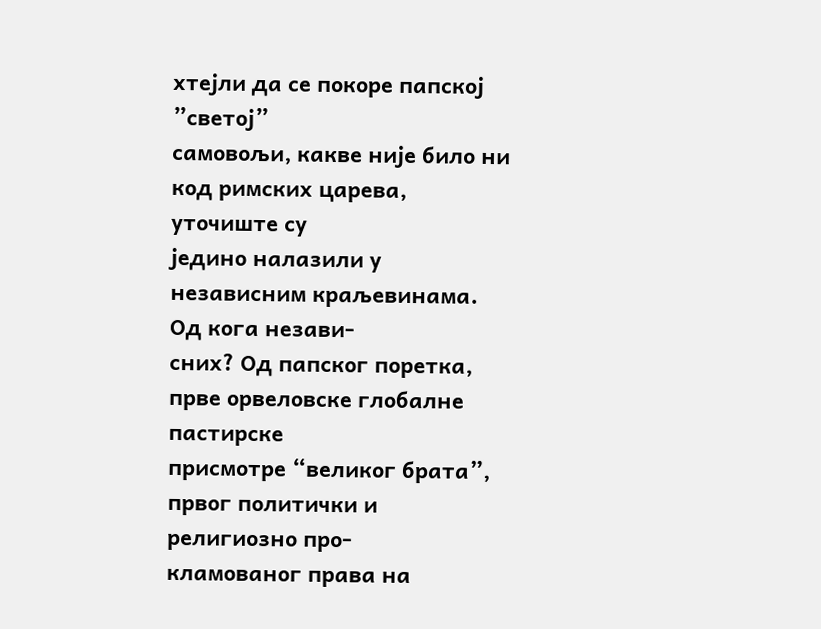хтејли да се покоре папској ”светој”
самовољи, какве није било ни код римских царева, уточиште су
једино налазили у независним краљевинама. Од кога незави-
сних? Од папског поретка, прве орвеловске глобалне пастирске
присмотре “великог брата”, првог политички и религиозно про-
кламованог права на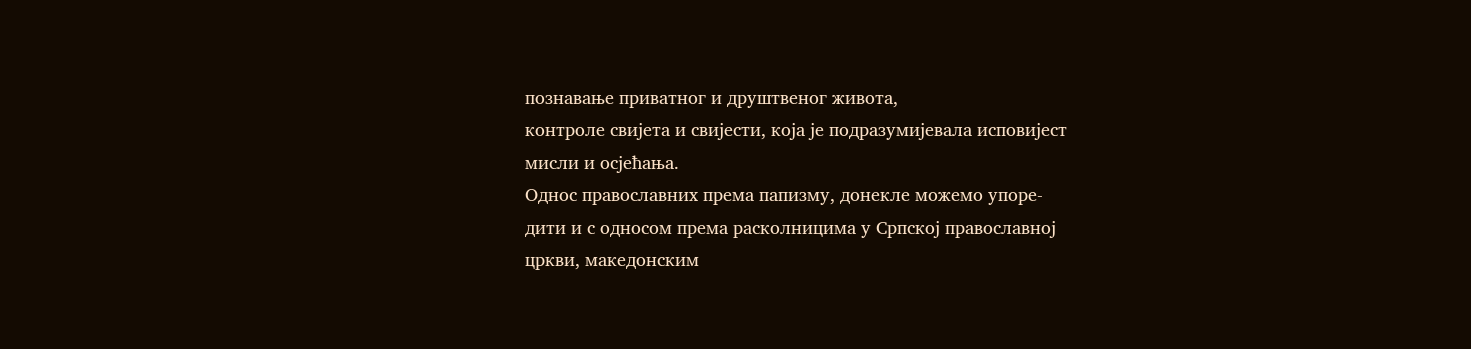познавање приватног и друштвеног живота,
контроле свијета и свијести, која је подразумијевала исповијест
мисли и осјећања.
Однос православних према папизму, донекле можемо упоре-
дити и с односом према расколницима у Српској православној
цркви, македонским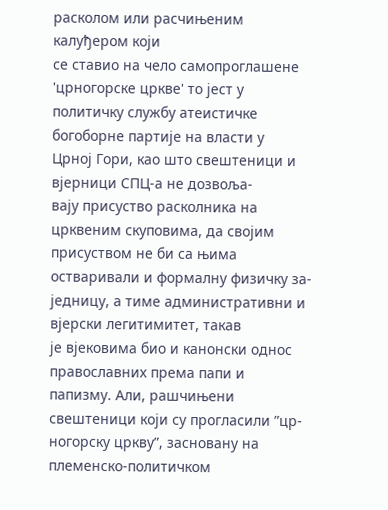расколом или расчињеним калуђером који
се ставио на чело самопроглашене 'црногорске цркве' то јест у
политичку службу атеистичке богоборне партије на власти у
Црној Гори, као што свештеници и вјерници СПЦ-а не дозвоља-
вају присуство расколника на црквеним скуповима, да својим
присуством не би са њима остваривали и формалну физичку за-
једницу, а тиме административни и вјерски легитимитет, такав
је вјековима био и канонски однос православних према папи и
папизму. Али, рашчињени свештеници који су прогласили ”цр-
ногорску цркву”, засновану на племенско-политичком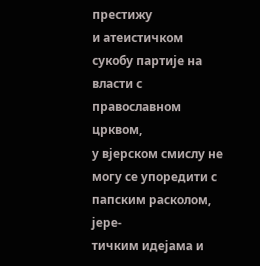престижу
и атеистичком сукобу партије на власти с православном црквом,
у вјерском смислу не могу се упоредити с папским расколом, јере-
тичким идејама и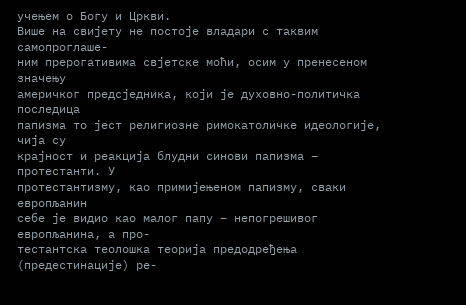учењем о Богу и Цркви.
Више на свијету не постоје владари с таквим самопроглаше-
ним прерогативима свјетске моћи, осим у пренесеном значењу
америчког предсједника, који је духовно-политичка последица
папизма то јест религиозне римокатоличке идеологије, чија су
крајност и реакција блудни синови папизма − протестанти. У
протестантизму, као примијењеном папизму, сваки европљанин
себе је видио као малог папу – непогрешивог европљанина, а про-
тестантска теолошка теорија предодређења (предестинације) ре-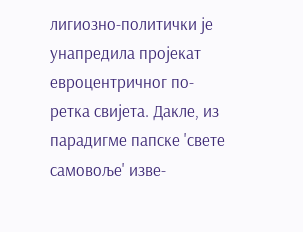лигиозно-политички је унапредила пројекат евроцентричног по-
ретка свијета. Дакле, из парадигме папске 'свете самовоље' изве-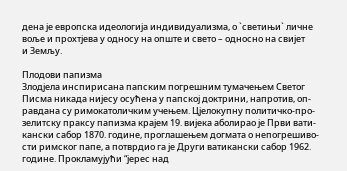дена је европска идеологија индивидуализма, о `светињи` личне
воље и прохтјева у односу на опште и свето – односно на свијет
и Земљу.

Плодови папизма
Злодјела инспирисана папским погрешним тумачењем Светог
Писма никада нијесу осућена у папској доктрини, напротив, оп-
равдана су римокатоличким учењем. Цјелокупну политичко-про-
зелитску праксу папизма крајем 19. вијека аболирао је Први вати-
кански сабор 1870. године, проглашењем догмата о непогрешиво-
сти римског папе, а потврдио га је Други ватикански сабор 1962.
године. Прокламујући “јерес над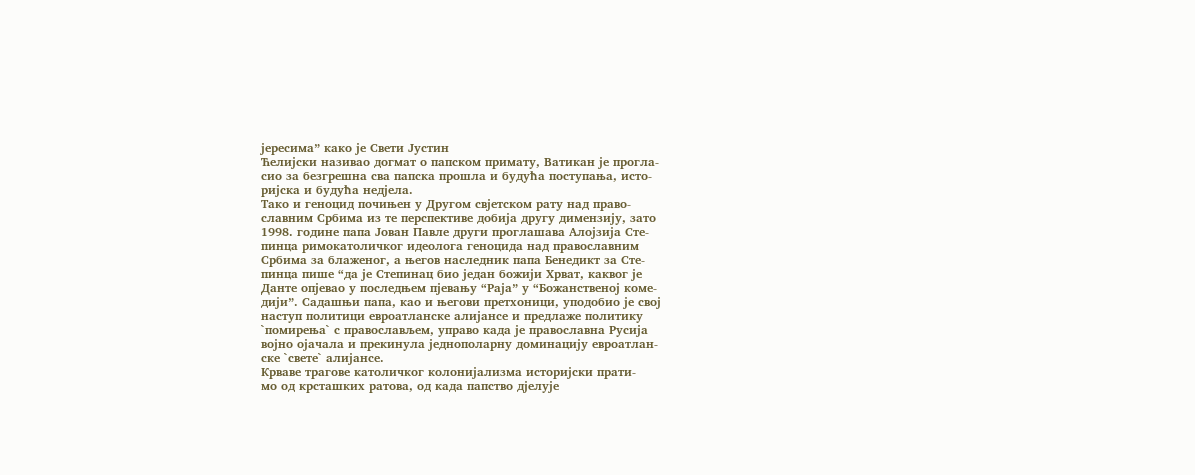јересима” како је Свети Јустин
Ћелијски називао догмат о папском примату, Ватикан је прогла-
сио за безгрешна сва папска прошла и будућа поступања, исто-
ријска и будућа недјела.
Тако и геноцид почињен у Другом свјетском рату над право-
славним Србима из те перспективе добија другу димензију, зато
1998. године папа Јован Павле други проглашава Алојзија Сте-
пинца римокатоличког идеолога геноцида над православним
Србима за блаженог, а његов наследник папа Бенедикт за Сте-
пинца пише “да је Степинац био један божији Хрват, каквог је
Данте опјевао у последњем пјевању “Раја” у “Божанственој коме-
дији”. Садашњи папа, као и његови претхоници, уподобио је свој
наступ политици евроатланске алијансе и предлаже политику
`помирења` с православљем, управо када је православна Русија
војно ојачала и прекинула једнополарну доминацију евроатлан-
ске `свете` алијансе.
Крваве трагове католичког колонијализма историјски прати-
мо од крсташких ратова, од када папство дјелује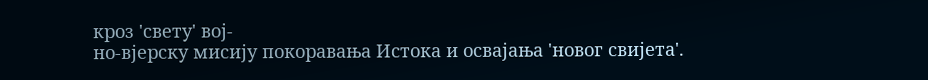кроз 'свету' вој-
но-вјерску мисију покоравања Истока и освајања 'новог свијета'.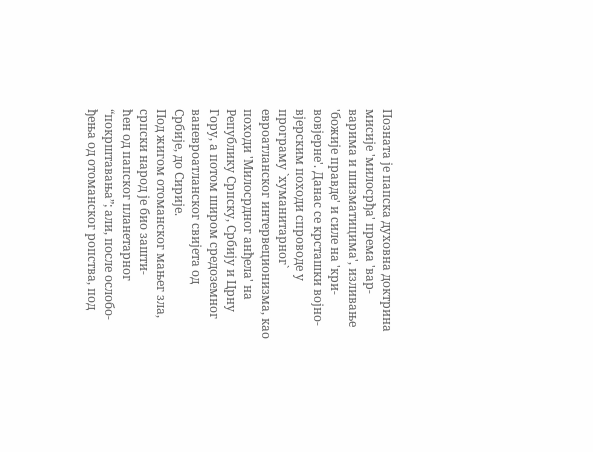Позната је папска духовна доктрина мисије 'милосрђа' према 'вар-
варима и шизматицима', изливање 'божије правде' и силе на 'кри-
вовјерне'. Данас се крсташки војно-вјерским походи спроводе у
програму `хуманитарног` евроатланског интервеционизма, као
походи 'Милосрдног анђела' на Републику Српску, Србију и Црну
Гору, а потом широм средоземног ваневроатланског свијета од
Србије, до Сирије.
Под жигом отоманског мањег зла, српски народ је био зашти-
ћен од папског планетарног “покрштавања”; али, после ослобо-
ђења од отоманског ропства, под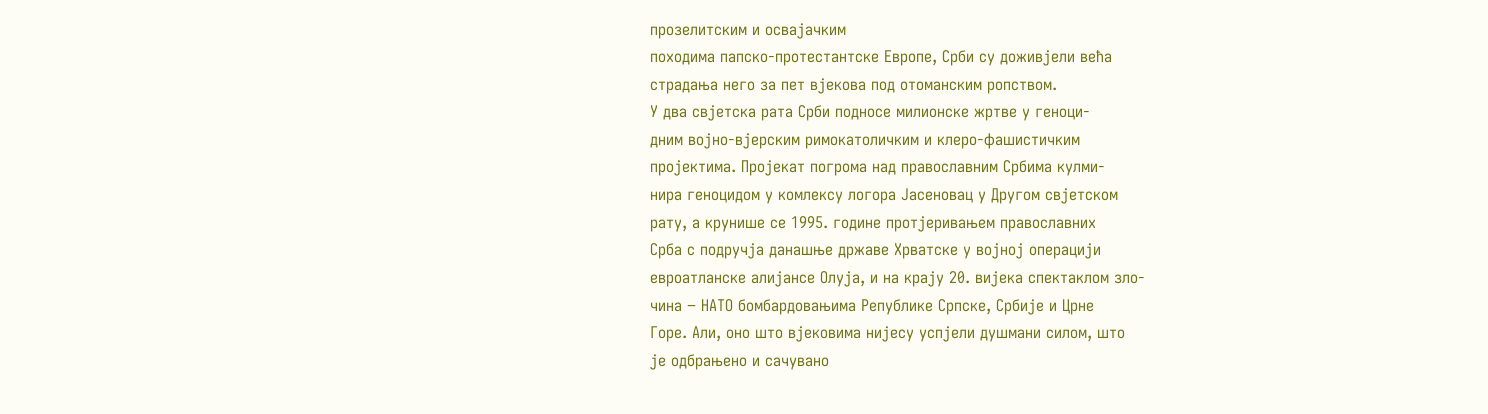прозелитским и освајачким
походима папско-протестантске Европе, Срби су доживјели већа
страдања него за пет вјекова под отоманским ропством.
У два свјетска рата Срби подносе милионске жртве у геноци-
дним војно-вјерским римокатоличким и клеро-фашистичким
пројектима. Пројекат погрома над православним Србима кулми-
нира геноцидом у комлексу логора Јасеновац у Другом свјетском
рату, а крунише се 1995. године протјеривањем православних
Срба с подручја данашње државе Хрватске у војној операцији
евроатланске алијансе Олуја, и на крају 20. вијека спектаклом зло-
чина − НАТО бомбардовањима Републике Српске, Србије и Црне
Горе. Али, оно што вјековима нијесу успјели душмани силом, што
је одбрањено и сачувано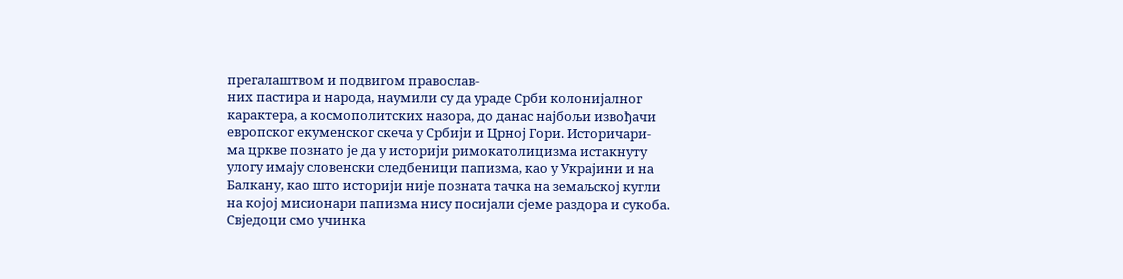прегалаштвом и подвигом православ-
них пастира и народа, наумили су да ураде Срби колонијалног
карактера, а космополитских назора, до данас најбољи извођачи
европског екуменског скеча у Србији и Црној Гори. Историчари-
ма цркве познато је да у историји римокатолицизма истакнуту
улогу имају словенски следбеници папизма, као у Украјини и на
Балкану, као што историји није позната тачка на земаљској кугли
на којој мисионари папизма нису посијали сјеме раздора и сукоба.
Свједоци смо учинка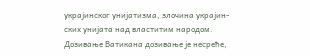украјинског унијатизма, злочина украјин-
ских унијата над властитим народом.
Дозивање Ватикана дозивање је несреће,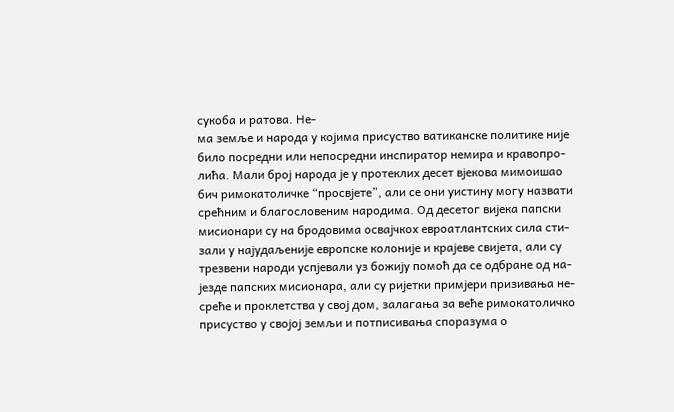сукоба и ратова. Не-
ма земље и народа у којима присуство ватиканске политике није
било посредни или непосредни инспиратор немира и кравопро-
лића. Мали број народа је у протеклих десет вјекова мимоишао
бич римокатоличке “просвјете”, али се они уистину могу назвати
срећним и благословеним народима. Од десетог вијека папски
мисионари су на бродовима освајчкох евроатлантских сила сти-
зали у најудаљеније европске колоније и крајеве свијета, али су
трезвени народи успјевали уз божију помоћ да се одбране од на-
језде папских мисионара, али су ријетки примјери призивања не-
среће и проклетства у свој дом, залагања за веће римокатоличко
присуство у својој земљи и потписивања споразума о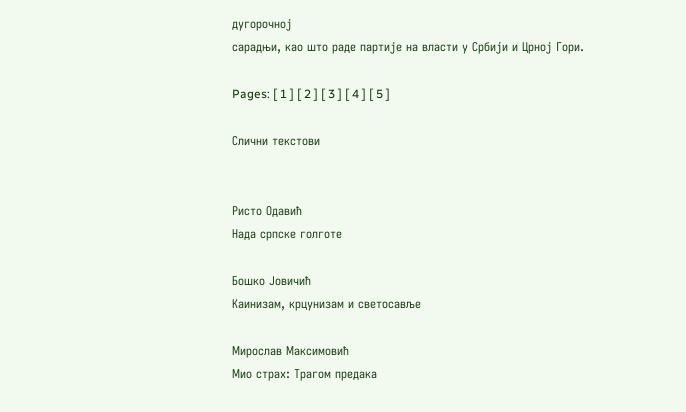дугорочној
сарадњи, као што раде партије на власти у Србији и Црној Гори.

Pages: [ 1 ] [ 2 ] [ 3 ] [ 4 ] [ 5 ]

Слични текстови


Ристo Одавић
Нада српске голготе

Бошко Јовичић
Каинизам, крцунизам и светосавље

Мирослав Максимовић
Мио страх: Трагом предака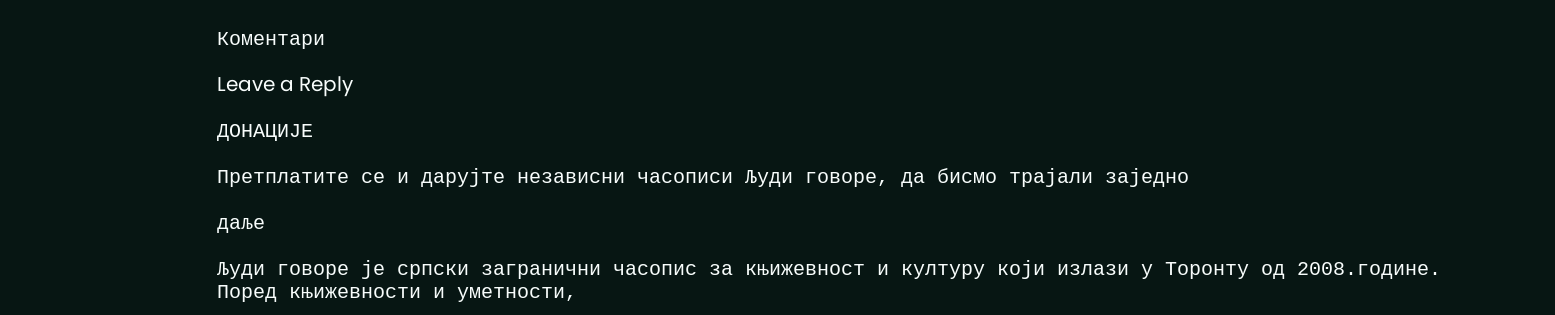Коментари

Leave a Reply

ДОНАЦИЈЕ

Претплатите се и дарујте независни часописи Људи говоре, да бисмо трајали заједно

даље

Људи говоре је српски загранични часопис за књижевност и културу који излази у Торонту од 2008.године. Поред књижевности и уметности,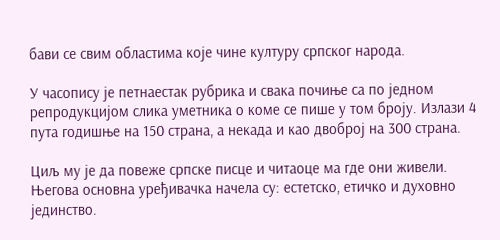бави се свим областима које чине културу српског народа.

У часопису је петнаестак рубрика и свака почиње са по једном репродукцијом слика уметника о коме се пише у том броју. Излази 4 пута годишње на 150 страна, а некада и као двоброј на 300 страна.

Циљ му је да повеже српске писце и читаоце ма где они живели. Његова основна уређивачка начела су: естетско, етичко и духовно јединство.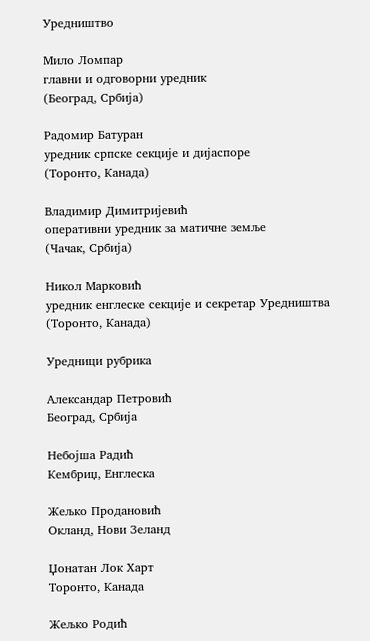Уредништво

Мило Ломпар
главни и одговорни уредник
(Београд, Србија)

Радомир Батуран
уредник српске секције и дијаспоре
(Торонто, Канада)

Владимир Димитријевић
оперативни уредник за матичне земље
(Чачак, Србија)

Никол Марковић
уредник енглеске секције и секретар Уредништва
(Торонто, Канада)

Уредници рубрика

Александар Петровић
Београд, Србија

Небојша Радић
Кембриџ, Енглеска

Жељко Продановић
Окланд, Нови Зеланд

Џонатан Лок Харт
Торонто, Канада

Жељко Родић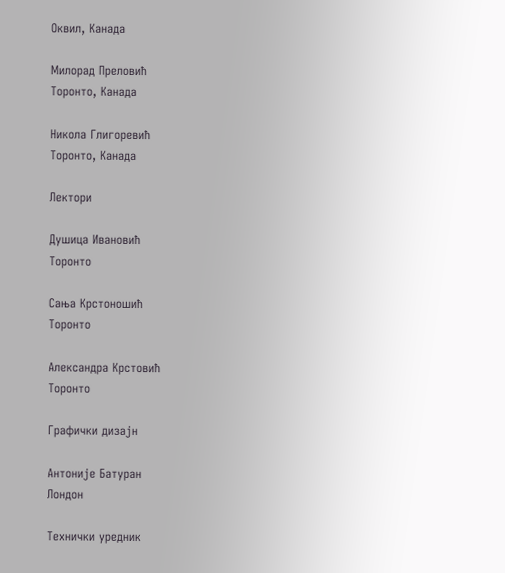Оквил, Канада

Милорад Преловић
Торонто, Канада

Никола Глигоревић
Торонто, Канада

Лектори

Душица Ивановић
Торонто

Сања Крстоношић
Торонто

Александра Крстовић
Торонто

Графички дизајн

Антоније Батуран
Лондон

Технички уредник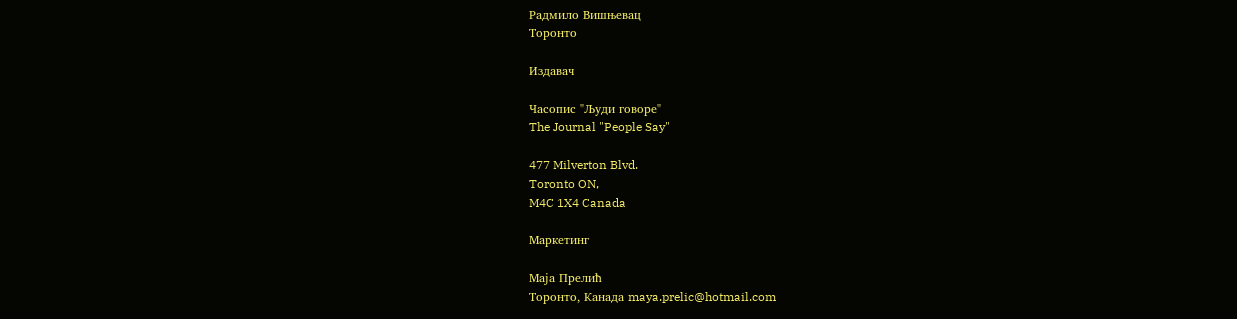Радмило Вишњевац
Торонто

Издавач

Часопис "Људи говоре"
The Journal "People Say"

477 Milverton Blvd.
Toronto ON,
M4C 1X4 Canada

Маркетинг

Маја Прелић
Торонто, Канада maya.prelic@hotmail.com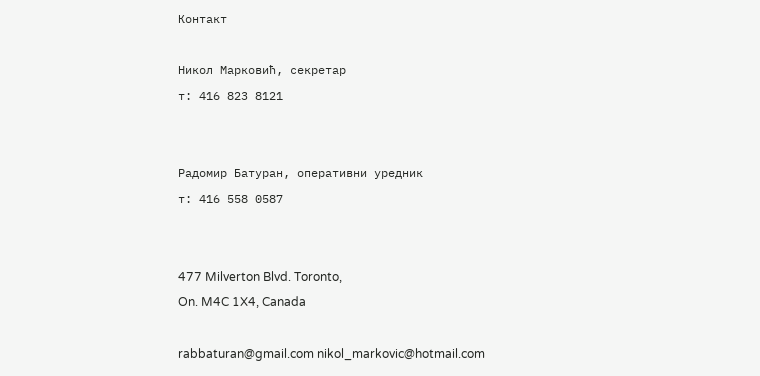Контакт

Никол Марковић, секретар
т: 416 823 8121


Радомир Батуран, oперативни уредник
т: 416 558 0587


477 Milverton Blvd. Toronto,
On. M4C 1X4, Canada

rabbaturan@gmail.com nikol_markovic@hotmail.com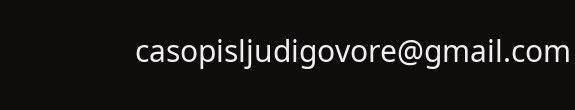casopisljudigovore@gmail.com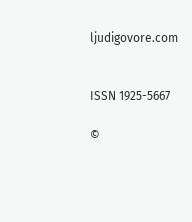ljudigovore.com


ISSN 1925-5667

©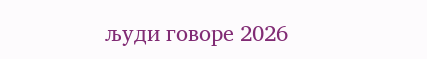људи говоре 2026